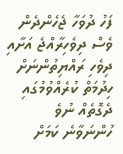ފަހު ދުވަހާ ޖެހެންދެން ވެސް ދިވެހިރާއްޖެ އަށާއި ދިވެހި ރައްޔިތުންނަށް ހިދުމަތް ކުރެއްވުމުގައި ދެގޮތެއް ނުވެ ހުންނަވާނެ ކަމަށް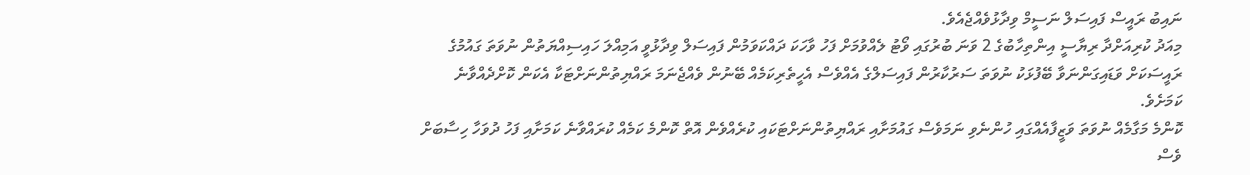ނައިބު ރައީސް ފައިސަލް ނަސީމް ވިދާޅުވެއްޖެއެވެ.
މިއަދު ކުރިއަށްދާ ރިޔާސީ އިންތިހާބުގެ 2 ވަނަ ބުރުގައި ވޯޓު ލެއްވުމަށް ފަހު ވާހަކަ ދައްކަވަމުން ފައިސަލް ވިދާޅުވީ އަމިއްލަ ހައިސިއްޔަތުން ނުވަތަ ގައުމުގެ ރައީސަކަށް ވަޑައިގަންނަވާ ބޭފުޅަކު ނުވަތަ ސަރުކާރުން ފައިސަލްގެ އެއްވެސް އެހީތެރިކަމެއް ބޭނުން ވެއްޖެނަމަ ރައްޔިތުންނަށްޓަކާ އެކަން ކޮށްދެއްވާނެ ކަމަށެވެ.
ކޮންމެ މަގާމެއް ނުވަތަ ވަޒީފާއެއްގައި ހުންނެވި ނަމަވެސް ގައުމަށާއި ރައްޔިތުންނަށްޓަކައި ކުރެއްވެން އޮތް ކޮންމެ ކަމެއް ކުރައްވާނެ ކަމަށާއި ފަހު ދުވަހާ ހިސާބަށް ވެސް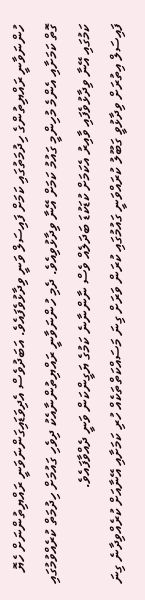ހުންނަވާނީ ރައްޔިތުންގެ ހިދުމަތުގައި ކަމަށް ފައިސަލް ވަނީ ވިދާޅުވެފައެވެ. އަބަދުވެސް އެދިވަޑައިގަންނަވަނީ ރައްޔިތުންނަށް ހެޔޮ ގޮތް ކަމަށާއި އެންމެ މުހިންމީ ގައުމު ކަމަށް އޭނާ ވިދާޅުވިއެވެ. ދެމި ހުންނަވާނީ ރައްޔިތުންނާއެކު ދިވެހި ގައުމަށް ހިދުމަތް ކުރެއްވުމުގައި ކަމުގައި އޭނާ ވިދާޅުވެފައި ވާއިރު އެކަމަށް ކުޑަކުޑަ ބަދަލެއް ވެސް ނާންނާނެ ކަމުގެ ޔަގީންކަން ވަނީ ދެއްވާފައެވެ.
ފައިސަލް އިތުރަށް ވިދާޅުވީ ގަބޫލު ކުރައްވަނީ ގައުމުގައި ކުރަން ވަރަށް ގިނަ މަސައްކަތްތަކެއް ހުރި ކަމަށާއި އޭނާއަށް ކުރެއްވިދާނެ ގިނަ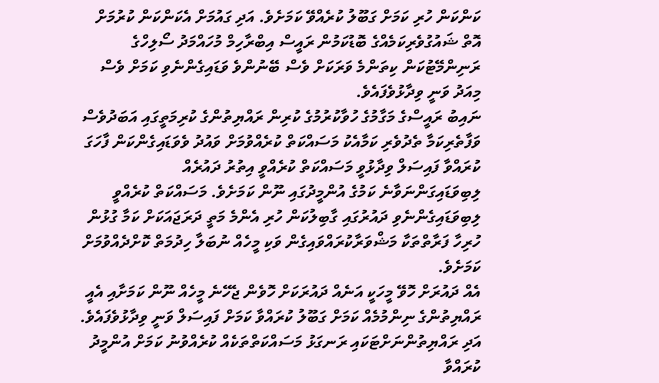ކަންކަން ހުރި ކަމަށް ގަބޫލު ކުރެއްވޭ ކަމަށެވެ. އަދި ގައުމަށް އެކަންކަން ކުރުމަށް އޮތް ޝައުގުވެރިކަމެއްގެ ބޮޑުކަމުން ރައީސް އިބްރާހިމް މުހައްމަދު ސޯލިހްގެ ރަނިންމޭޓުކަން ކިތަންމެ ވަރަކަށް ވެސް ބޭނުންވެ ވަޑައިގެންނެވި ކަމަށް ވެސް މިއަދު ވަނީ ވިދާޅުވެފައެވެ.
ނައިބު ރައީސްގެ މަގާމުގެ ހުވާކުރުމުގެ ކުރިން ރައްޔިތުންގެ ކުރިމަތީގައި އަބަދުވެސް ވަފާތެރިކަމާ ތެދުވެރި ކަމާއެކު މަސައްކަތް ކުރެއްވުމަށް ވައުދު ވެވަޑައިގެންކަން ފާހަގަ ކުރައްވާ ފައިސަލް ވިދާޅުވީ މަސައްކަތް ކުރެއްވީ އިތުރު ދައުރެއް ލިބިވަޑައިގަންނަވާނެ ކަމުގެ އުންމީދުގައި ނޫން ކަމަށެވެ. މަސައްކަތް ކުރެއްވީ ލިބިވަޑައިގެންނެވި ދައުރުގައި ގާބިލުކަން ހުރި އެންމެ މަތީ ދަރަޖައަކަށް ކަމާ ގުޅުން ހުރިހާ ފަރާތްތަކާ މަޝްވަރާކުރައްވައިގެން ވަކި މީހެއް ނުބަލާ ހިދުމަތް ކޮށްދެއްވުމަށް ކަމަށެވެ.
އެއް ދައުރަށް ހޮވޭ މީހަކީ އަނެއް ދައުރަކަށް ހޮވެން ޖެހޭނެ މީހެއް ނޫން ކަމަށާއި އެއީ ރައްޔިތުންގެ ނިންމުމެއް ކަމަށް ގަބޫލު ކުރައްވާ ކަމަށް ފައިސަލް ވަނީ ވިދާޅުވެފައެވެ. އަދި ރައްޔިތުންނަށްޓަކައި ރަނގަޅު މަސައްކަތްތަކެއް ކުރެއްވުނު ކަމަށް އުންމީދު ކުރައްވާ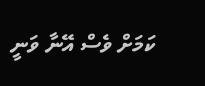ކަމަށް ވެސް އޭނާ ވަނީ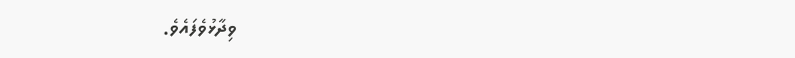ވިދާޅުވެފައެވެ.